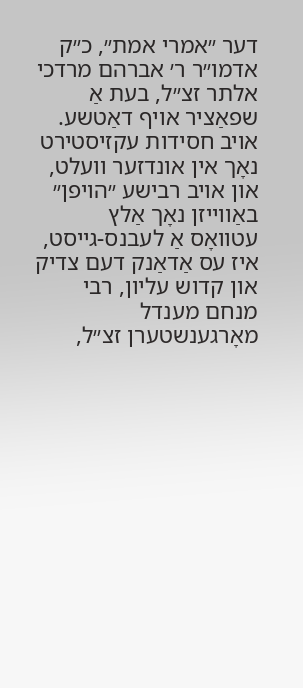דער ״אמרי אמת״, כ״ק אדמו״ר ר׳ אברהם מרדכי אלתר זצ״ל, בעת אַ שפאַציר אויף דאַטשע. אויב חסידות עקזיסטירט נאָך אין אונדזער וועלט, און אויב רבישע ״הויפן״ באַווייזן נאָך אַלץ עטוואָס אַ לעבנס-גייסט, איז עס אַדאַנק דעם צדיק און קדוש עליון, רבי מנחם מענדל מאָרגענשטערן זצ״ל,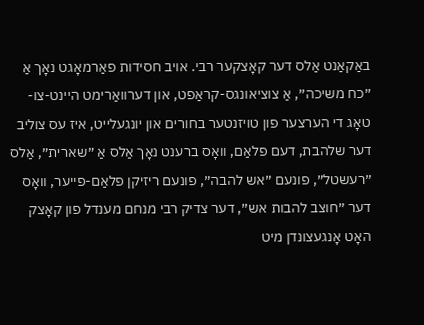באַקאַנט אַלס דער קאָצקער רבי. אויב חסידות פאַרמאָגט נאָך אַ ״כח משיכה״, אַ צוציאונגס-קראַפט, און דערוואַרימט היינט-צו-טאָג די הערצער פון טויזנטער בחורים און יונגעלייט, איז עס צוליב דער שלהבת, דעם פלאַם, וואָס ברענט נאָך אַלס אַ ״שארית״, אַלס ״רעשטל״, פונעם ״אש להבה״, פונעם ריזיקן פלאַם-פייער, וואָס דער ״חוצב להבות אש״, דער צדיק רבי מנחם מענדל פון קאָצק האָט אָנגעצונדן מיט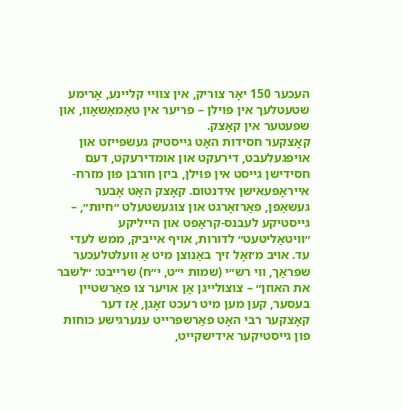העכער 150 יאָר צוריק, אין צוויי קליינע, אָרימע שטעטלעך אין פּוילן – פריער אין טאָמאַשאָוו, און שפּעטער אין קאָצק.
קאָצקער חסידות האָט גייסטיק געשפּייזט און אויפגעלעבט, דירעקט און אומדירעקט, דעם חסידישן גייסט אין פּוילן, ביזן חורבן פון מזרח-אייראָפּעאישן אידנטום. קאָצק האָט אָבער געשאַפן, פאַרזאָרגט און צוגעשטעלט ״חיות״, – גייסטיקע לעבנס-קראַפט און הייליקע ״וויטאַליטעט״ לדורות, אויף אייביק, ממש לעדי עד. אויב מ׳זאָל זיך באַנוצן מיט אַ וועלטלעכער שפּראַך, ווי רש״י (שמות י״ט, י״ח) שרייבט: ״לשבר את האוזן״ – צוצולייגן אַן אויער צו פאַרשטיין בעסער, קען מען מיט רעכט זאָגן, אַז דער קאָצקער רבי האָט פאַרשפּרייט ענערגישע כוחות פון גייסטיקער אידישקייט,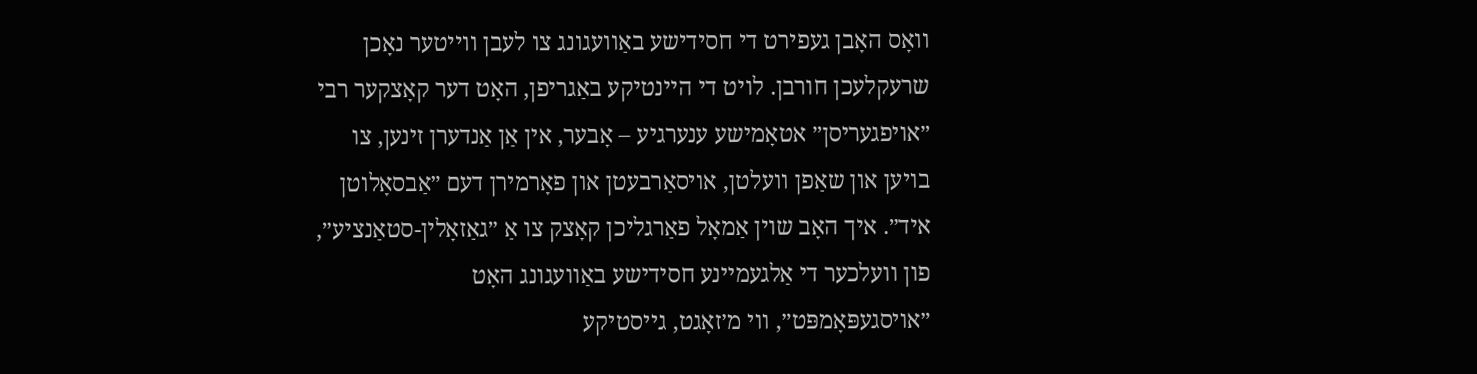וואָס האָבן געפירט די חסידישע באַוועגונג צו לעבן ווייטער נאָכן שרעקלעכן חורבן. לויט די היינטיקע באַגריפן, האָט דער קאָצקער רבי ״אויפגעריסן״ אטאָמישע ענערגיע – אָבער, אין אַן אַנדערן זינען, צו בויען און שאַפן וועלטן, אויסאַרבעטן און פאָרמירן דעם ״אַבסאָלוטן איד״. איך האָב שוין אַמאָל פאַרגליכן קאָצק צו אַ ״גאַזאָלין-סטאַנציע״, פון וועלכער די אַלגעמיינע חסידישע באַוועגונג האָט ״אויסגעפּאָמפּט״, ווי מ׳זאָגט, גייסטיקע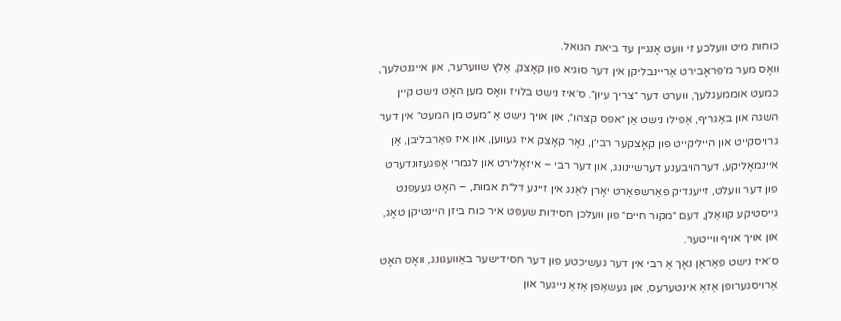כוחות מיט וועלכע זי וועט אָנגיין עד ביאת הגואל.
וואָס מער מ׳פּראָבירט אַריינבליקן אין דער סוגיא פון קאָצק, אַלץ שווערער, און אייגנטלעך, כמעט אוממעגלעך, ווערט דער ״צריך עיון״. ס׳איז נישט בלויז וואָס מען האָט נישט קיין השגה און באַגריף, אַפילו נישט אַן ״אפס קצהו״, און אויך נישט אַ ״מעט מן המעט״ אין דער גרויסקייט און הייליקייט פון קאָצקער רבי׳ן, נאָר קאָצק איז געווען, און איז פאַרבליבן, אַן איינמאָליקע, דערהויבענע דערשיינונג, און דער רבי – איזאָלירט און לגמרי אָפּגעזונדערט פון דער וועלט, זייענדיק פאַרשפּאַרט יאָרן לאַנג אין זיינע דל״ת אמות, – האָט געעפנט גייסטיקע קוואַלן, דעם ״מקור חיים״ פון וועלכן חסידות שעפּט איר כוח ביזן היינטיקן טאָג, און אויך אויף ווייטער.
ס׳איז נישט פאַראַן נאָך אַ רבי אין דער געשיכטע פון דער חסידישער באַוועגונג, וואָס האָט אַרויסגערופן אַזאַ אינטערעס, און געשאַפן אַזאַ נייגער און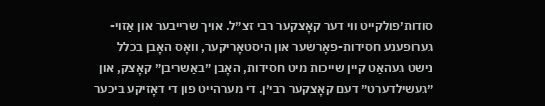סודות׳פולקייט ווי דער קאָצקער רבי זצ״ל. אויך שרייבער און אַזוי-גערופענע חסידות-פאָרשער און היסטאָריקער, וואָס האָבן בכלל נישט געהאַט קיין שייכות מיט חסידות, האָבן ״באַשריבן״ קאָצק, און ״געשילדערט״ דעם קאָצקער רבי׳ן. די מערהייט פון די דאָזיקע ביכער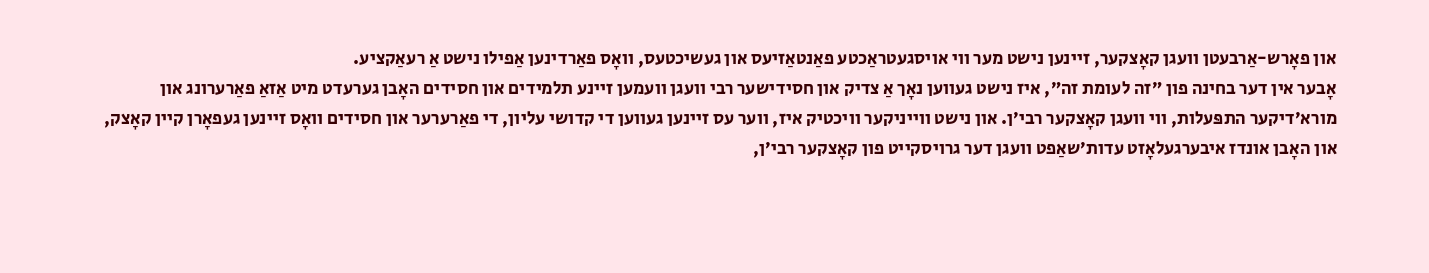און פאָרש-אַרבעטן וועגן קאָצקער, זיינען נישט מער ווי אויסגעטראַכטע פאַנטאַזיעס און געשיכטעס, וואָס פאַרדינען אַפילו נישט אַ רעאַקציע.
אָבער אין דער בחינה פון ״זה לעומת זה״, איז נישט געווען נאָך אַ צדיק און חסידישער רבי וועגן וועמען זיינע תלמידים און חסידים האָבן גערעדט מיט אַזאַ פאַרערונג און מורא׳דיקער התפּעלות, ווי וועגן קאָצקער רבי׳ן. און נישט ווייניקער וויכטיק איז, ווער עס זיינען געווען די קדושי עליון, די פאַרערער און חסידים וואָס זיינען געפאָרן קיין קאָצק, און האָבן אונדז איבערגעלאָזט עדות׳שאַפט וועגן דער גרויסקייט פון קאָצקער רבי׳ן,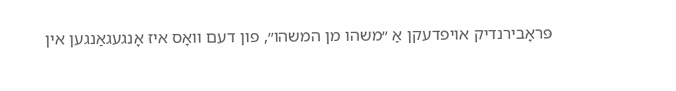פּראָבירנדיק אויפדעקן אַ ״משהו מן המשהו״, פון דעם וואָס איז אָנגעגאַנגען אין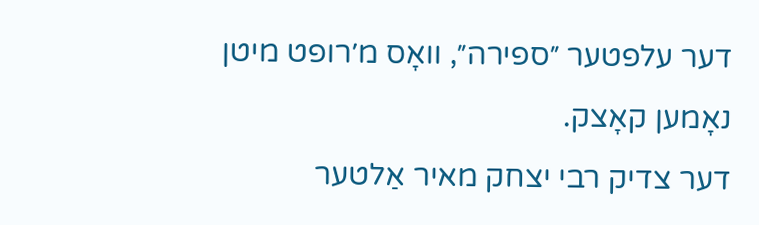דער עלפטער ״ספירה״, וואָס מ׳רופט מיטן נאָמען קאָצק.
דער צדיק רבי יצחק מאיר אַלטער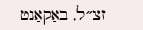זצ״ל, באַקאַנט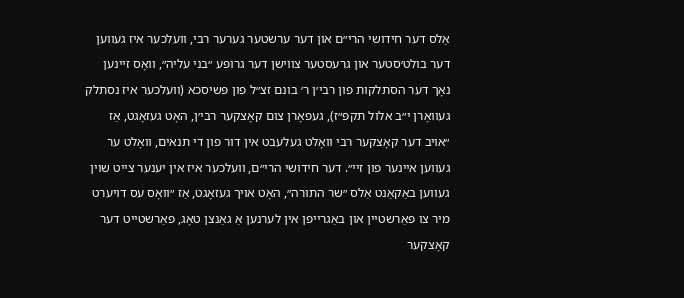אַלס דער חידושי הרי״ם און דער ערשטער גערער רבי, וועלכער איז געווען דער בולט׳סטער און גרעסטער צווישן דער גרופּע ״בני עליה״, וואָס זיינען נאָך דער הסתלקות פון רבי׳ן ר׳ בונם זצ״ל פון פּשיסכא (וועלכער איז נסתלק געוואָרן י״ב אלול תקפּ״ז), געפאָרן צום קאָצקער רבי׳ן, האָט געזאָגט, אַז ״אויב דער קאָצקער רבי וואָלט געלעבט אין דור פון די תנאים, וואָלט ער געווען איינער פון זיי״. דער חידושי הרי״ם, וועלכער איז אין יענער צייט שוין געווען באַקאַנט אַלס ״שר התורה״, האָט אויך געזאָגט, אַז ״וואָס עס דויערט מיר צו פאַרשטיין און באַגרייפן אין לערנען אַ גאַנצן טאָג, פאַרשטייט דער קאָצקער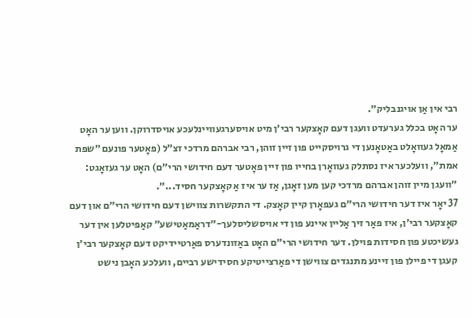רבי אין אַן אויגנבליק״.
ער האָט בכלל גערעדט וועגן דעם קאָצקער רבי׳ן מיט אויסערגעוויינלעכע אויסדרוקן. ווען ער האָט אַמאָל געוואָלט באַטאָנען די גרויסקייט פון זיין זוהן, רבי אברהם מרדכי זצ״ל (פאָטער פונעם ״שפת אמת״, וועלכער איז נסתלק געוואָרן בחייו פון זיין פאָטער דעם חידושי הרי״ם) האָט ער געזאָגט: ״וועגן מיין זוהן אברהם מרדכי קען מען זאָגן, אַז ער איז אַ קאָצקער חסיד...״.
37 יאָר איז דער חידושי הרי״ם געפאָרן קיין קאָצק. די התקשרות צווישן דעם חידושי הרי״ם און דעם קאָצקער רבי׳ן, איז פאַר זיך אַליין איינע פון די אויסשליסלעך-״דראַמאַטישע״ קאַפּיטלען אין דער געשיכטע פון חסידות פּוילן. דער חידושי הרי״ם האָט באַזונדערס פאַרטיידיקט דעם קאָצקער רבי׳ן קעגן די פיילן פון זיינע מתנגדים צווישן די פאַרצייטיקע חסידישע רביים, וועלכע האָבן נישט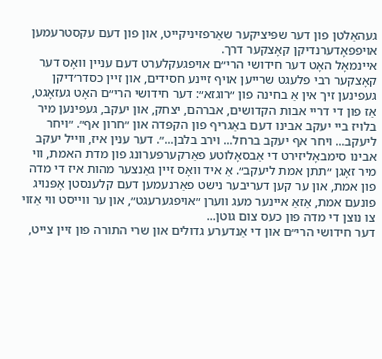געהאַלטן פון דער שפּיציקער שאַרפזיניקייט, און פון דעם עקסטרעמען אויפפאָדערנדיקן קאָצקער דרך.
איינמאָל האָט דער חידושי הרי״ם אויפגעקלערט דעם עניין וואָס דער קאָצקער רבי פלעגט שרייען אויף זיינע חסידים, און זיין כסדר׳דיקן געפינען זיך אין אַ בחינה פון ״רוגזא״: דער חידושי הרי״ם האָט געזאָגט, אַז פון די דריי אבות הקדושים, אברהם, יצחק, און יעקב, געפינען מיר בלויז ביי יעקב אבינו דעם באַגריף פון הקפּדה און ״חרון אף״. ״ויחר ליעקב... ויחר אף יעקב ברחל... וירב בלבן...״. דער ענין איז, ווייל יעקב אבינו סימבאָליזירט די אַבסאָלוטע פאַרקערפּערונג פון מדת האמת, ווי מיר זאָגן ״תתן אמת ליעקב״. אַ איד וואָס זיין גאַנצער מהות איז די מדה פון אמת, און ער קען דעריבער נישט פאַרנעמען דעם קלענסטן אָפּנויג פונעם אמת, אַזאַ איינער מעג ווערן ״אויפגערעגט״, און ער ווייסט ווי אַזוי צו נוצן די מדה פון כעס צום גוטן...
דער חידושי הרי״ם און די אַנדערע גדולים און שרי התורה פון זיין צייט,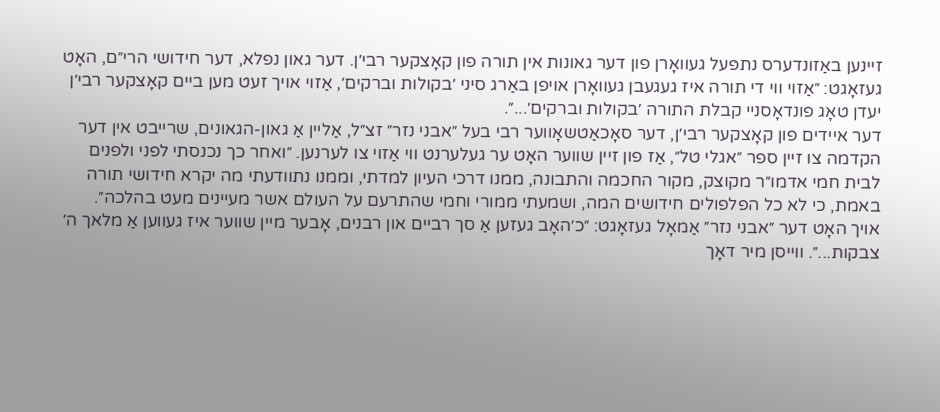זיינען באַזונדערס נתפּעל געוואָרן פון דער גאונות אין תורה פון קאָצקער רבי׳ן. דער גאון נפלא, דער חידושי הרי״ם, האָט געזאָגט: ״אַזוי ווי די תורה איז געגעבן געוואָרן אויפן באַרג סיני ׳בקולות וברקים׳, אַזוי אויך זעט מען ביים קאָצקער רבי׳ן יעדן טאָג פונדאָסניי קבלת התורה ׳בקולות וברקים׳...״.
דער איידים פון קאָצקער רבי׳ן, דער סאָכאַטשאָווער רבי בעל ״אבני נזר״ זצ״ל, אַליין אַ גאון-הגאונים, שרייבט אין דער הקדמה צו זיין ספר ״אגלי טל״, אַז פון זיין שווער האָט ער געלערנט ווי אַזוי צו לערנען. ״ואחר כך נכנסתי לפני ולפנים לבית חמי אדמו״ר מקוצק, מקור החכמה והתבונה, ממנו דרכי העיון למדתי, וממנו נתוודעתי מה יקרא חידושי תורה באמת, כי לא כל הפלפולים חידושים המה, ושמעתי ממורי וחמי שהתרעם על העולם אשר מעיינים מעט בהלכה״.
אויך האָט דער ״אבני נזר״ אַמאָל געזאָגט: ״כ׳האָב געזען אַ סך רביים און רבנים, אָבער מיין שווער איז געווען אַ מלאך ה׳ צבקות...״. ווייסן מיר דאָך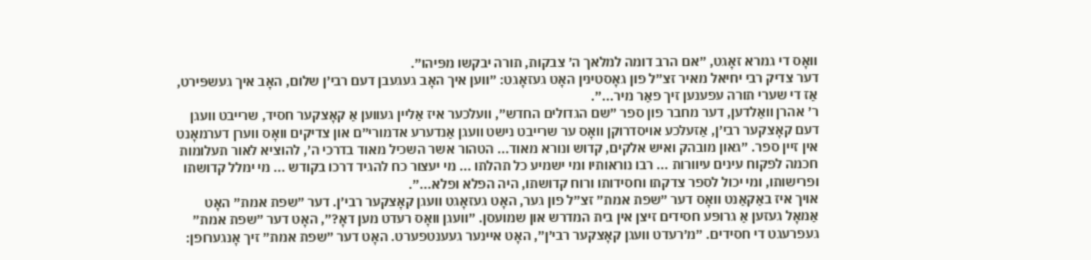וואָס די גמרא זאָגט, ״אם הרב דומה למלאך ה׳ צבקות, תורה יבקשו מפּיהו״.
דער צדיק רבי יחיאל מאיר זצ״ל פון גאָסטינין האָט געזאָגט: ״ווען איך האָב געגעבן דעם רבי׳ן שלום, האָב איך געשפּירט, אַז די שערי תורה עפענען זיך פאַר מיר...״.
ר׳ אהרן וואַלדען, דער מחבר פון ספר ״שם הגדולים החדש״, וועלכער איז אַליין געווען אַ קאָצקער חסיד, שרייבט וועגן דעם קאָצקער רבי׳ן, אַזעלכע אויסדרוקן וואָס ער שרייבט נישט וועגן אַנדערע אדמורי״ם און צדיקים וואָס ווערן דערמאָנט אין זיין ספר. ״גאון מובהק ואיש אלקים, קדוש ונורא מאוד... הטהור אשר השכיל מאוד בדרכי ה׳, להוציא לאור תעלומות חכמה לפקוח עינים עיוורות ... רבו נוראותיו ומי ישמיע כל תהלתו ... מי יעצור כח להגיד דרכו בקודש ... מי ימלל קדושתו ופרישותו, ומי יכול לספר צדקתו וחסידותו ורוח קדושתו, היה הפלא ופלא...״.
אויך איז באַקאַנט וואָס דער ״שפת אמת״ זצ״ל פון גער, האָט געזאָגט וועגן קאָצקער רבי׳ן. דער ״שפת אמת״ האָט אַמאָל געזען אַ גרופּע חסידים זיצן אין בית המדרש און שמועסן. ״וועגן וואָס רעדט מען דאָ?״, האָט דער ״שפת אמת״ געפרעגט די חסידים. ״מ׳רעדט וועגן קאָצקער רבי׳ן״, האָט איינער געענטפערט. האָט דער ״שפת אמת״ זיך אָנגערופן: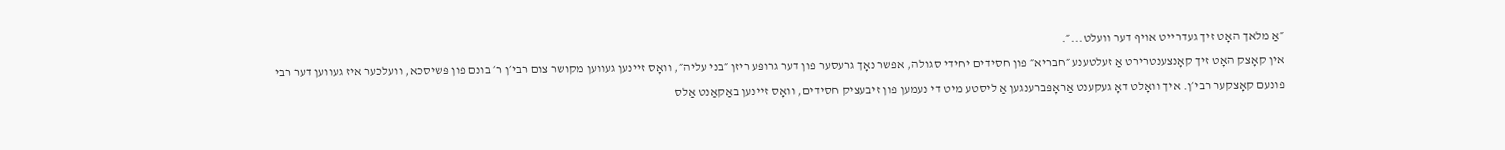״אַ מלאך האָט זיך געדרייט אויף דער וועלט...״.
אין קאָצק האָט זיך קאָנצענטרירט אַ זעלטענע ״חבריא״ פון חסידים יחידי סגולה, אפשר נאָך גרעסער פון דער גרופּע ריזן ״בני עליה״, וואָס זיינען געווען מקושר צום רבי׳ן ר׳ בונם פון פּשיסכא, וועלכער איז געווען דער רבי פונעם קאָצקער רבי׳ן. איך וואָלט דאָ געקענט אַראָפּברענגען אַ ליסטע מיט די נעמען פון זיבעציק חסידים, וואָס זיינען באַקאַנט אַלס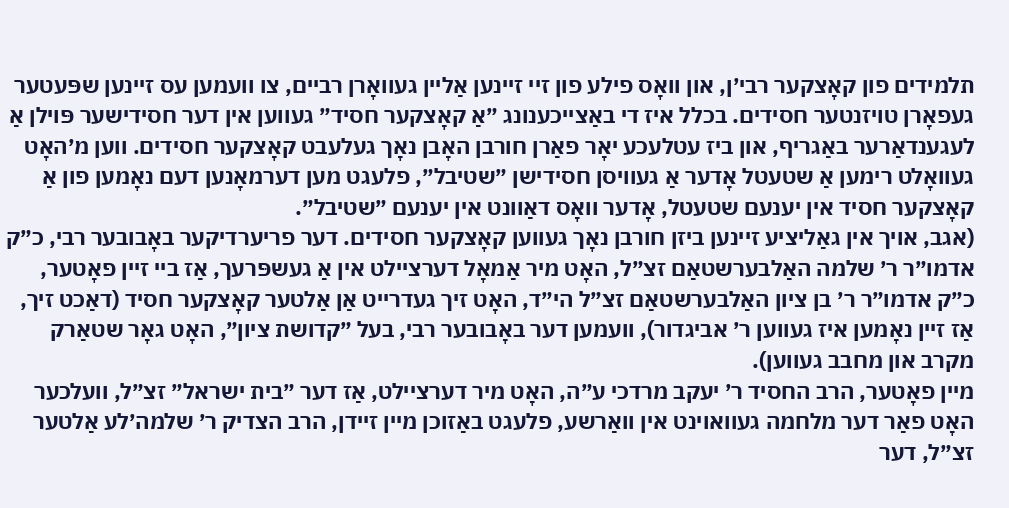תלמידים פון קאָצקער רבי׳ן, און וואָס פילע פון זיי זיינען אַליין געוואָרן רביים, צו וועמען עס זיינען שפּעטער געפאָרן טויזנטער חסידים. בכלל איז די באַצייכענונג ״אַ קאָצקער חסיד״ געווען אין דער חסידישער פּוילן אַ לעגענדאַרער באַגריף, און ביז עטלעכע יאָר פאַרן חורבן האָבן נאָך געלעבט קאָצקער חסידים. ווען מ׳האָט געוואָלט רימען אַ שטעטל אָדער אַ געוויסן חסידישן ״שטיבל״, פלעגט מען דערמאָנען דעם נאָמען פון אַ קאָצקער חסיד אין יענעם שטעטל, אָדער וואָס דאַוונט אין יענעם ״שטיבל״.
(אגב, אויך אין גאַליציע זיינען ביזן חורבן נאָך געווען קאָצקער חסידים. דער פריערדיקער באָבובער רבי, כ״ק אדמו״ר ר׳ שלמה האַלבערשטאַם זצ״ל, האָט מיר אַמאָל דערציילט אין אַ געשפּרעך, אַז ביי זיין פאָטער, כ״ק אדמו״ר ר׳ בן ציון האַלבערשטאַם זצ״ל הי״ד, האָט זיך געדרייט אַן אַלטער קאָצקער חסיד (דאַכט זיך, אַז זיין נאָמען איז געווען ר׳ אביגדור), וועמען דער באָבובער רבי, בעל ״קדושת ציון״, האָט גאָר שטאַרק מקרב און מחבב געווען).
מיין פאָטער, הרב החסיד ר׳ יעקב מרדכי ע״ה, האָט מיר דערציילט, אַז דער ״בית ישראל״ זצ״ל, וועלכער האָט פאַר דער מלחמה געוואוינט אין וואַרשע, פלעגט באַזוכן מיין זיידן, הרב הצדיק ר׳ שלמה׳לע אַלטער זצ״ל, דער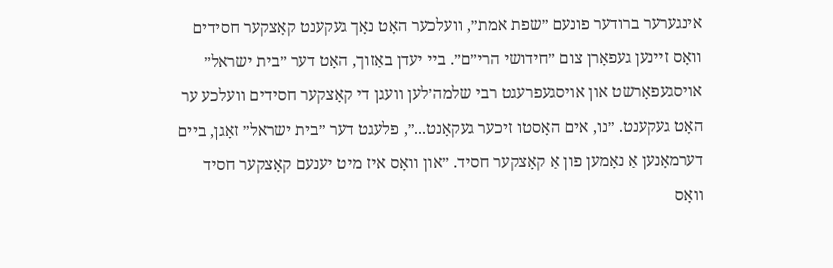אינגערער ברודער פונעם ״שפת אמת״, וועלכער האָט נאָך געקענט קאָצקער חסידים וואָס זיינען געפאָרן צום ״חידושי הרי״ם״. ביי יעדן באַזוך, האָט דער ״בית ישראל״ אויסגעפאָרשט און אויסגעפרעגט רבי שלמה׳לען וועגן די קאָצקער חסידים וועלכע ער האָט געקענט. ״נו, אים האָסטו זיכער געקאָנט...״, פלעגט דער ״בית ישראל״ זאָגן, ביים דערמאָנען אַ נאָמען פון אַ קאָצקער חסיד. ״און וואָס איז מיט יענעם קאָצקער חסיד וואָס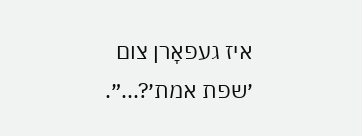איז געפאָרן צום ׳שפת אמת׳?...״.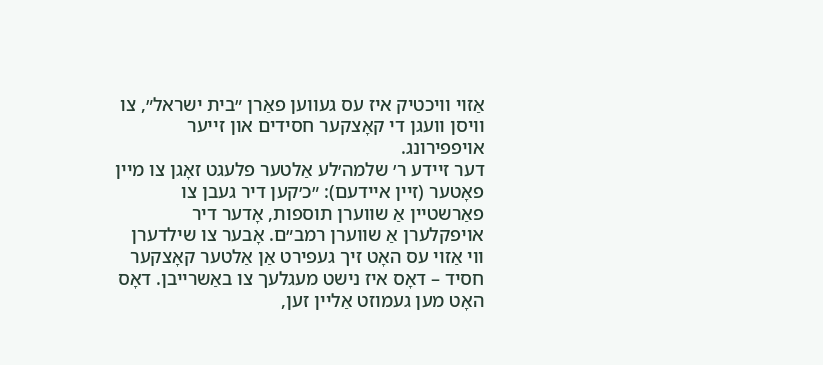אַזוי וויכטיק איז עס געווען פאַרן ״בית ישראל״, צו וויסן וועגן די קאָצקער חסידים און זייער אויפפירונג.
דער זיידע ר׳ שלמה׳לע אַלטער פלעגט זאָגן צו מיין פאָטער (זיין איידעם): ״כ׳קען דיר געבן צו פאַרשטיין אַ שווערן תוספות, אָדער דיר אויפקלערן אַ שווערן רמב״ם. אָבער צו שילדערן ווי אַזוי עס האָט זיך געפירט אַן אַלטער קאָצקער חסיד – דאָס איז נישט מעגלעך צו באַשרייבן. דאָס האָט מען געמוזט אַליין זען,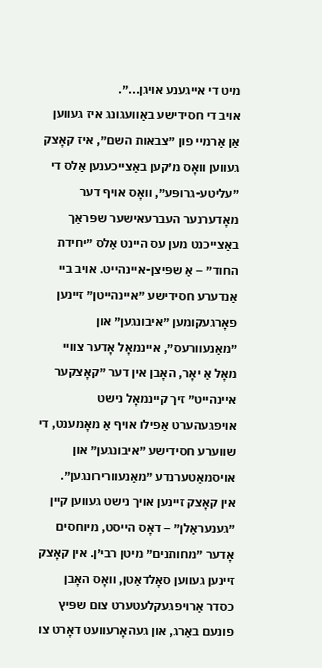מיט די אייגענע אויגן...״.
אויב די חסידישע באַוועגונג איז געווען אַן אַרמיי פון ״צבאות השם״, איז קאָצק געווען וואָס מ׳קען באַצייכענען אַלס די ״עליטע-גרופּע״, וואָס אויף דער מאָדערנער העברעאישער שפּראַך באַצייכנט מען עס היינט אַלס ״יחידת החוד״ – אַ שפּיצן-איינהייט. אויב ביי אַנדערע חסידישע ״איינהייטן״ זיינען פאָרגעקומען ״איבונגען״ און ״מאַנעוורעס״, איינמאָל אָדער צוויי מאָל אַ יאָר, האָבן אין דער ״קאָצקער איינהייט״ זיך קיינמאָל נישט אויפגעהערט אַפילו אויף אַ מאָמענט, די שווערע חסידישע ״איבונגען״ און אויסמאַטערנדע ״מאַנעוורירונגען״.
אין קאָצק זיינען אויך נישט געווען קיין ״גענעראַלן״ – דאָס הייסט, מיוחסים אָדער ״מחותנים״ מיטן רבי׳ן. אין קאָצק זיינען געווען סאָלדאַטן, וואָס האָבן כסדר אַרויפגעקלעטערט צום שפּיץ פונעם באַרג, און געהאָרעוועט דאָרט צו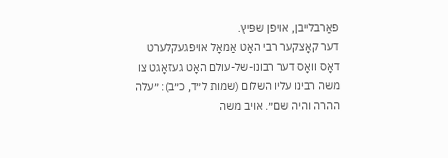פאַרבלייבן, אויפן שפּיץ.
דער קאָצקער רבי האָט אַמאָל אויפגעקלערט דאָס וואָס דער רבונו-של-עולם האָט געזאָגט צו משה רבינו עליו השלום (שמות ל״ד, כ״ב): ״עלה ההרה והיה שם״. אויב משה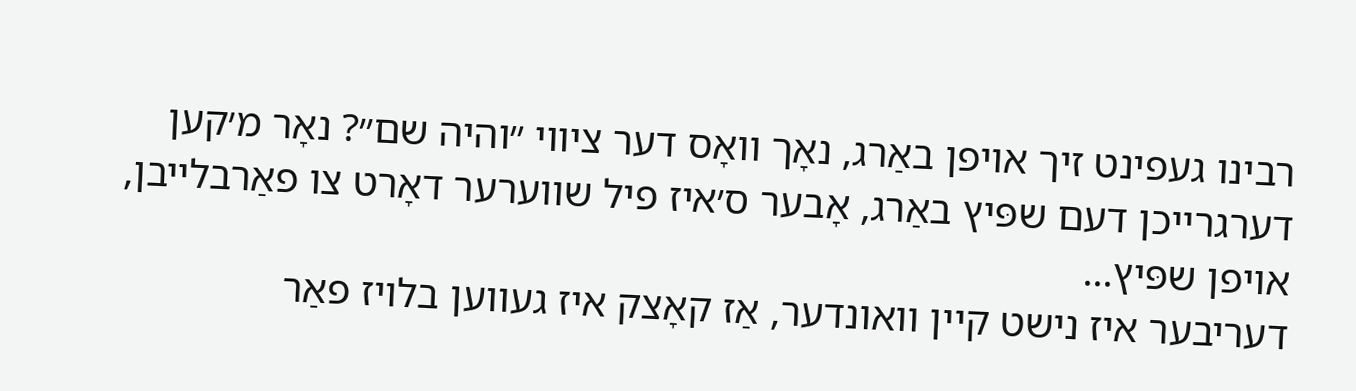רבינו געפינט זיך אויפן באַרג, נאָך וואָס דער ציווי ״והיה שם״? נאָר מ׳קען דערגרייכן דעם שפּיץ באַרג, אָבער ס׳איז פיל שווערער דאָרט צו פאַרבלייבן, אויפן שפּיץ...
דעריבער איז נישט קיין וואונדער, אַז קאָצק איז געווען בלויז פאַר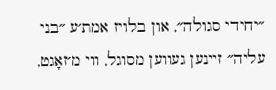״יחידי סגולה״, און בלויז אמת׳ע ״בני עליה״ זיינען געווען מסוגל, ווי מ׳זאָגט,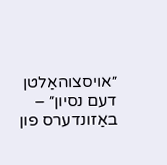״אויסצוהאַלטן דעם נסיון״ – באַזונדערס פון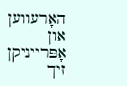האָרעווען און אָפּרייניקן זיך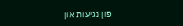פון נגיעות און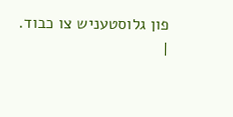פון גלוסטעניש צו כבוד.
|